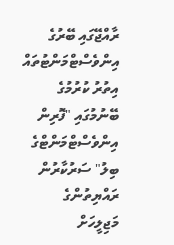ރާއްޖޭގައި ބޭރުގެ އިންވެސްޓްމަންޓުތައް އިތުރު ކުރުމުގެ ބޭނުމުގައި "ފޮރިން އިންވެސްޓްމަންޓްގެ ބިލު" ސަރުކާރުން ރައްޔިތުންގެ މަޖިލީހަށް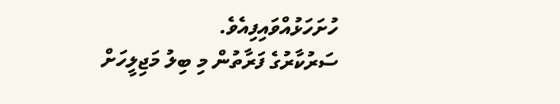ހުށަހަޅުއްވައިފިއެވެ.
ސަރުކާރުގެ ފަރާތުން މި ބިލު މަޖިލީހަށް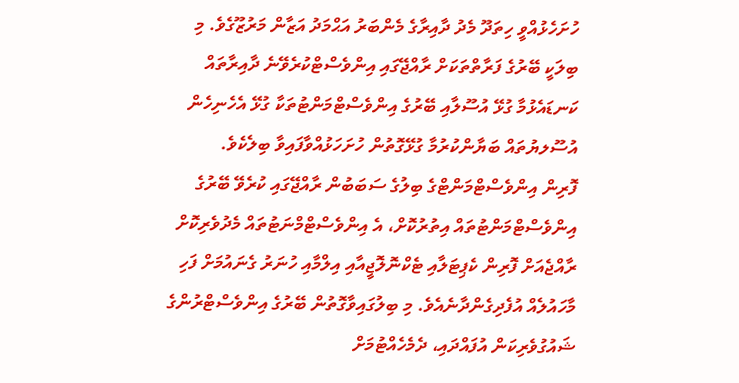ހުށަހެޅުއްވީ ހިތަދޫ މެދު ދާއިރާގެ މެންބަރު އަޙްމަދު އަޒާން މަރުޒޫގެވެ. މި ބިލަކީ ބޭރުގެ ފަރާތްތަކަށް ރާއްޖޭގައި އިންވެސްޓްކުރެވޭނެ ދާއިރާތައް ކަނޑައެޅުމާ ގުޅޭ އުސޫލާއި ބޭރުގެ އިންވެސްޓްމަންޓުތަކާ ގުޅޭ އެހެނިހެން އުސޫލޔުތައް ބަޔާންކުރުމާ ގުޅޭގޮތުން ހުށަހަޅުއްވާފައިވާ ބިލެކެވެ.
ފޮރިން އިންވެސްޓްމަންޓްގެ ބިލުގެ ސަބަބުން ރާއްޖޭގައި ކުރެވޭ ބޭރުގެ އިންވެސްޓްމަންޓުތައް އިތުރުކޮށް، އެ އިންވެސްޓްމްނަޓުތައް މެދުވެރިކޮށް ރާއްޖެއަށް ފޮރިން ކެޕިޓަލާއި ޓެކްނޮލޮޖީއާއި އިލްމާއި ހުނަރު ގެނައުމަށް ފަހި މާހައުލެއް އުފެދިގެންދާނެއެވެ. މި ބިލުގައިވާގޮތުން ބޭރުގެ އިންވެސްޓްރުންގެ ޝައުގުވެރިކަން އުފައްދައި، ދެމެހެއްޓުމަށް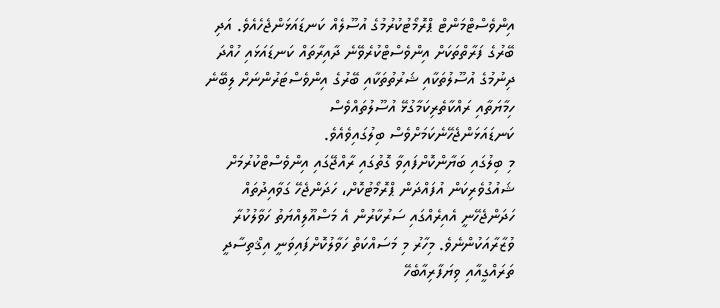އިންވެސްޓްމަންޓް ޕްރޮމޯޓުކުރުމުގެ އުސޫލެއް ކަނޑައަޅަންޖެހެއެވެ. އަދި ބޭރުގެ ފަރާތްތަކަށް އިންވެސްޓްކުރެވޭނެ ދާއިރާތައް ކަނޑައަޅައި ހުއްދަ ދިނުމުގެ އުސޫލުތަކާއި ޝަރުތުތަކާއި ބޭރުގެ އިންވެސްޓަރުންނަށް ލިބޭނެ ހިމާޔަތާއި ރައްކާތެރިކަމާގުޅޭ އުސޫލުތައްވެސް ކަނޑައަޅަންޖެހޭނެކަމަށްވެސް ބިލުގައިވެއެވެ.
މި ބިލުގައި ބަޔާންކޮށްފައިވާ ގޮތުގައި ރާއްޖޭގައި އިންވެސްޓްކުރުމަށް ޝައުގުވެރިކަން އުފައްދަން ޕްރޮމޯޓުކޮށް، ހަދަންޖެހޭ ގަވާއިދުތައް ހަދަންޖެހޭނީ އެއިރެއްގައި ސަރުކާރުން އެ މަސްއޫލިއްޔަތު ހަވާލުކުރާ ވުޒާރާއަކުންނެވެ. މިހާރު މި މަސައްކަތް ހަވާލުކޮށްފައިވަނީ އިޤްތިސާދީ ތަރައްގީއާއި ވިޔަފާރިއާބެހޭ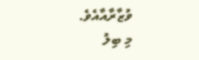ވުޒާރާއާއެވެ.
މި ބިލު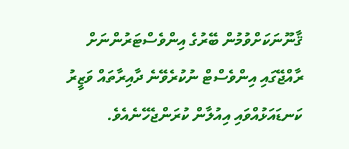ޤާނޫނަކަށްވުމުން ބޭރުގެ އިންވެސްޓަރުންނަށް ރާއްޖޭގައި އިންވެސްޓް ނުކުރެވޭނެ ދާއިރާތައް ވަޒީރު ކަނޑައަޅުއްވައި އިއުލާން ކުރަންޖެހޭނެއެވެ.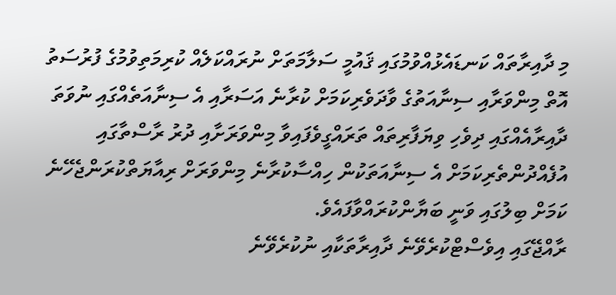މި ދާއިރާތައް ކަނޑައެޅުއްވުމުގައި ޤައުމީ ސަލާމަތަށް ނުރައްކަލެއް ކުރިމަތިވުމުގެ ފުރުސަތު އޮތް މިންވަރާއި ސިނާއަތުގެ ވާދަވެރިކަމަށް ކުރާނެ އަސަރާއި އެ ސިނާއަތެއްގައި ނުވަތަ ދާއިރާއެއްގައި ދިވެހި ވިޔަފާރިތައް ތަރައްގީވެފައިވާ މިންވަރަށާއި ދުރު ރާސްތާގައި އުފެއްދުންތެރިކަމަށް އެ ސިނާއަތަކުން ހިއްސާކުރާނެ މިންވަރަށް ރިއާޔަތްކުރަންޖެހޭނެ ކަމަށް ބިލުގައި ވަނީ ބަޔާންކުރައްވާފައެވެ.
ރާއްޖޭގައި އިވެސްޓްކުރެވޭނެ ދާއިރާތަކާއި ނުކުރެވޭނެ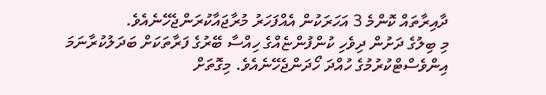ދާއިރާތައް ކޮންމެ 3 އަހަރަކުން އެއްފަހަރު މުރާޖައާކުރަންޖެހޭނެއެވެ.
މި ބިލުގެ ދަށުން ދިވެހި ކުންފުންޏެއްގެ ހިއްސާ ބޭރުގެ ފަރާތަކަށް ބަދަލުކުރާނަމަ އިންވެސްޓްކުރުމުގެ ހުއްދަ ހޯދަންޖެހޭނެއެވެ. މިގޮތަށް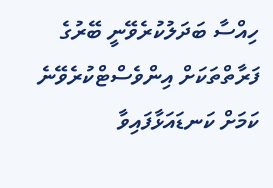ހިއްސާ ބަދަލުކުރެވޭނީ ބޭރުގެ ފަރާތްތަކަށް އިންވެސްޓްކުރެވޭނެ ކަމަށް ކަނޑައަޅާފައިވާ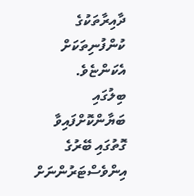ދާއިރާތަކުގެ ކުންފުނިތަކަށް އެކަންޏެވެ.
ބިލުގައި ބަޔާންކޮށްފައިވާ ގޮތުގައި ބޭރުގެ އިންވެސްޓަރުންނަށް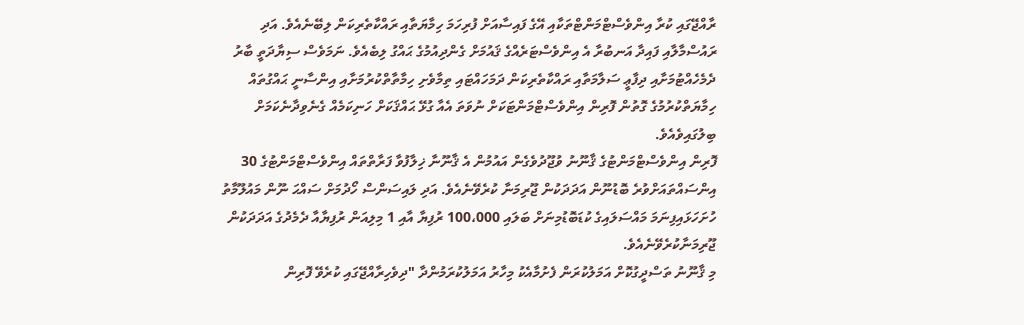ރާއްޖޭގައި ކުރާ އިންވެސްޓްމަންޓްތަކާއި އޭގެ ފައިސާއަށް ފުރިހަމަ ހިމާޔަތާއި ރައްކާތެރިކަން ލިބޭނެއެވެ. އަދި ރައުސްމާލާއި ފައިދާ އަނބުރާ އެ އިންވެސްޓަރެއްގެ ޤައުމަށް ގެންދިއުމުގެ ޙައްގު ލިބެއެވެ. ނަމަވެސް ސިޔާދަތީ ބާރު ދެމެހެއްޓުމަށާއި ދިފާޢީ ސަލާމަތާއި ރައްކާތެރިކަން ދަމަހައްޓައި ތިމާވެށި ހިމާތާތްކުރުމަށާއި އިންސާނީ ޙައްގުތައް ހިމާޔަތްކުރުމުގެ ގޮތުން ފޮރިން އިންވެސްޓްމަންޓަކަށް ނުވަތަ އެއާ ގުޅޭ ޙައްޤަކަށް ހަނިކަމެއް ގެނެވިދާނެކަމަށް ބިލުގައިވެއެވެ.
ފޮރިން އިންވެސްޓްމަންޓުގެ ޤާނޫނު ވުޖޫދުވެގެން އައުމުން އެ ޤާނޫނާ ޚިލާފުވާ ފަރާތްތައް އިންވެސްޓްމަންޓުގެ 30 އިންސައްތައަށްވުރެ ބޮޑުނޫން އަދަދަކުން ޖޫރިމަނާ ކުރެވޭނެއެވެ. އަދި ލައިސަންސް ހޯދުމަށް ސައްޙަ ނޫން މައުލޫމާތު ހުށަހަޅައިފިނަމަ މައްސަލައިގެ ކުޑަބޮޑުމިނަށް ބަލައި 100،000 ރުފިޔާ އާއި 1 މިލިއަން ރުފިޔާއާ ދެމެދުގެ އަދަދަކުން ޖޫރިމަނާކުރެވޭނެއެވެ.
މި ޤާނޫނު ތަސްދީގުކޮށް އަމަލުކުރަން ފެށުމާއެކު މިހާރު އަމަލުކުރަމުންދާ "ދިވެހިރާއްޖޭގައި ކުރެވޭ ފޮރިން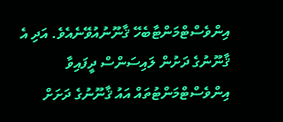އިންވެސްޓްމަންޓާބެހޭ ޤާނޫނުއުވޭނެއެވެ. އަދި އެ ޤާނޫނުގެ ދަށުން ލައިސަންސް ދީފައިވާ އިންވެސްޓްމަންޓުތައް އައު ޤާނޫނުގެ ދަށަށް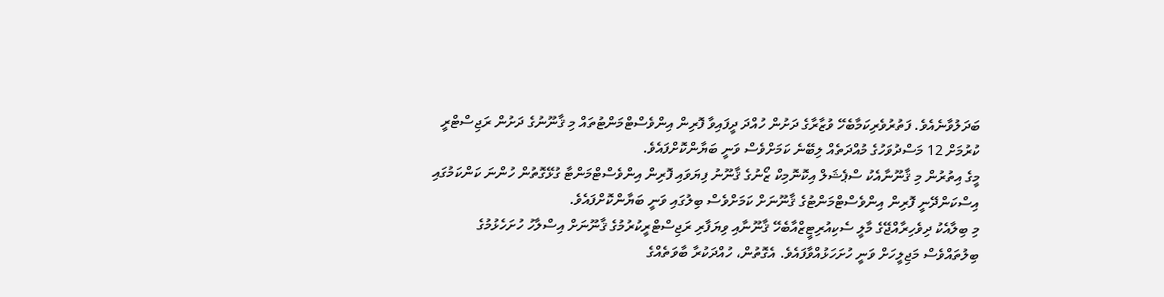ބަދަލުވާނެއެވެ. ފަތުރުވެރިކަމާބެހޭ ވުޒާރާގެ ދަށުން ހުއްދަ ދީފައިވާ ފޮރިން އިންވެސްޓްމަންޓުތައް މި ޤާނޫނުގެ ދަށުން ރަޖިސްޓްރީ ކުރުމަށް 12 މަސްދުވަހުގެ މުއްދަތެއް ލިބޭނެ ކަމަށްވެސް ވަނީ ބަޔާންކޮށްފައެވެ.
މީގެ އިތުރުން މި ޤާނޫނާއެކު ސްޕެޝަލް އިކޮނޮމިކް ޒޯނުގެ ޤާނޫނު ފިޔަވައި ފޮރިން އިންވެސްޓްމަންޓާ ގުޅޭގޮތުން ހުންނަ ކަންކަމުގައި އިސްކަންދޭނީ ފޮރިން އިންވެސްޓްމަންޓުގެ ޤާނޫނަށް ކަމަށްވެސް ބިލުގައި ވަނީ ބަޔާންކޮށްފައެވެ.
މި ބިލާއެކު ދިވެހިރާއްޖޭގެ މާލީ ސެކިއުރިޓީޒްއާބެހޭ ޤާނޫނާއި ވިޔަފާރި ރަޖިސްޓްރީކުރުމުގެ ޤާނޫނަށް އިސްލާހު ހުށަހެޅުމުގެ ބިލުތައްވެސް މަޖިލީހަށް ވަނީ ހުށަހަޅުއްވާފައެވެ. އެގޮތުން، ހުއްދަކުރާ ބާވަތެއްގެ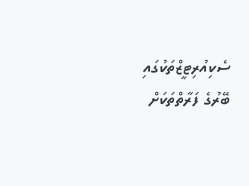ސެކިއުރިޓީޒްތަކުގައި ބޭރުގެ ފަރާތްތަކަށް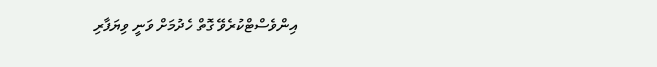އިންވެސްޓްކުރެވޭ ގޮތް ހެދުމަށް ވަނީ ވިޔަފާރި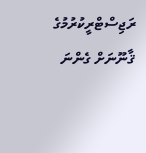ރަޖިސްޓްރީކުރުމުގެ ޤާނޫނަށް ގެންނަ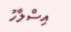އިސްލާހު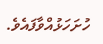ހުށަހަޅުއްވާފައެވެ.